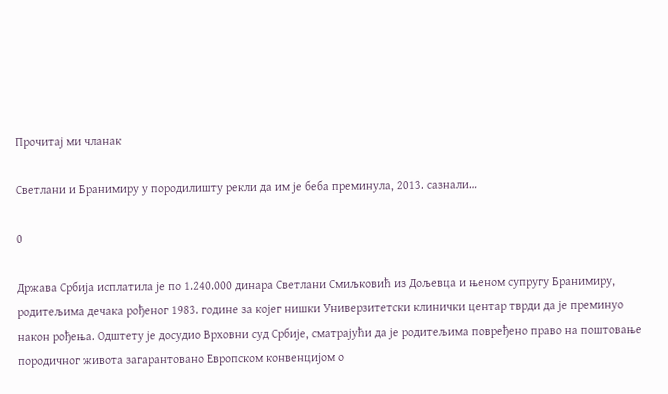Прочитај ми чланак

Светлани и Бранимиру у породилишту рекли да им је беба преминула, 2013. сазнали…

0

Држава Србија исплатила је по 1.240.000 динара Светлани Смиљковић из Дољевца и њеном супругу Бранимиру, родитељима дечака рођеног 1983. године за којег нишки Универзитетски клинички центар тврди да је преминуо након рођења. Одштету је досудио Врховни суд Србије, сматрајући да је родитељима повређено право на поштовање породичног живота загарантовано Европском конвенцијом о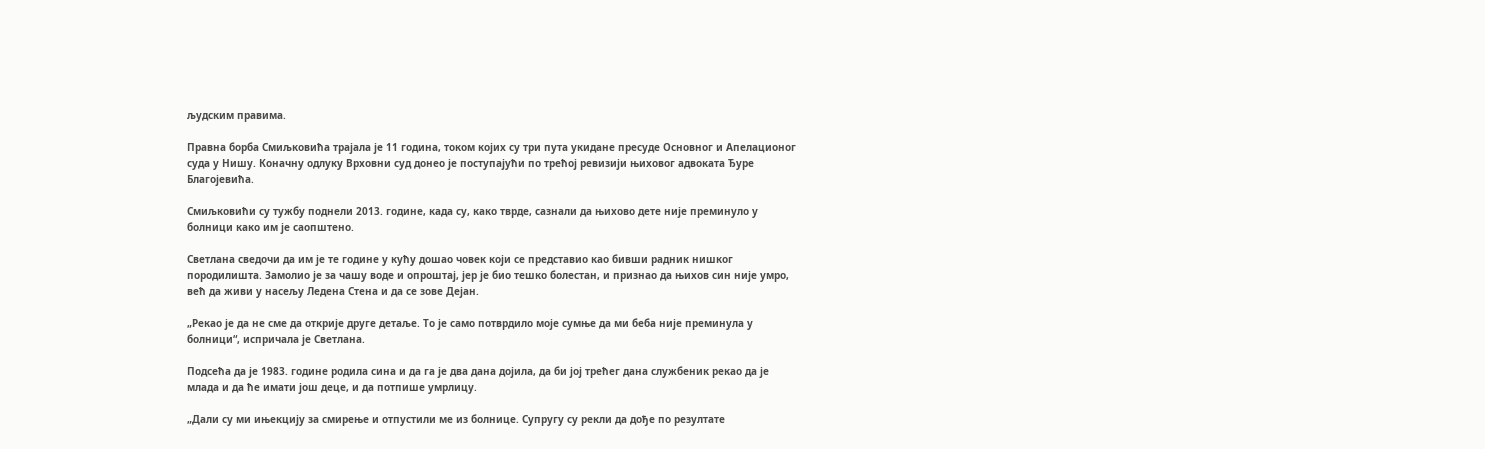људским правима.

Правна борба Смиљковића трајала је 11 година, током којих су три пута укидане пресуде Основног и Апелационог суда у Нишу. Коначну одлуку Врховни суд донео је поступајући по трећој ревизији њиховог адвоката Ђуре Благојевића.

Смиљковићи су тужбу поднели 2013. године, када су, како тврде, сазнали да њихово дете није преминуло у болници како им је саопштено.

Светлана сведочи да им је те године у кућу дошао човек који се представио као бивши радник нишког породилишта. Замолио је за чашу воде и опроштај, јер је био тешко болестан, и признао да њихов син није умро, већ да живи у насељу Ледена Стена и да се зове Дејан.

„Рекао је да не сме да открије друге детаље. То је само потврдило моје сумње да ми беба није преминула у болници“, испричала је Светлана.

Подсећа да је 1983. године родила сина и да га је два дана дојила, да би јој трећег дана службеник рекао да је млада и да ће имати још деце, и да потпише умрлицу.

„Дали су ми ињекцију за смирење и отпустили ме из болнице. Супругу су рекли да дође по резултате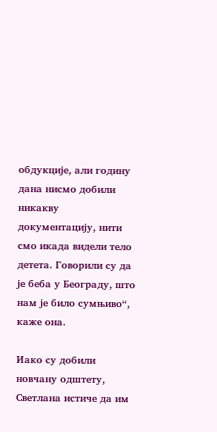обдукције, али годину дана нисмо добили никакву документацију, нити смо икада видели тело детета. Говорили су да је беба у Београду, што нам је било сумњиво“, каже она.

Иако су добили новчану одштету, Светлана истиче да им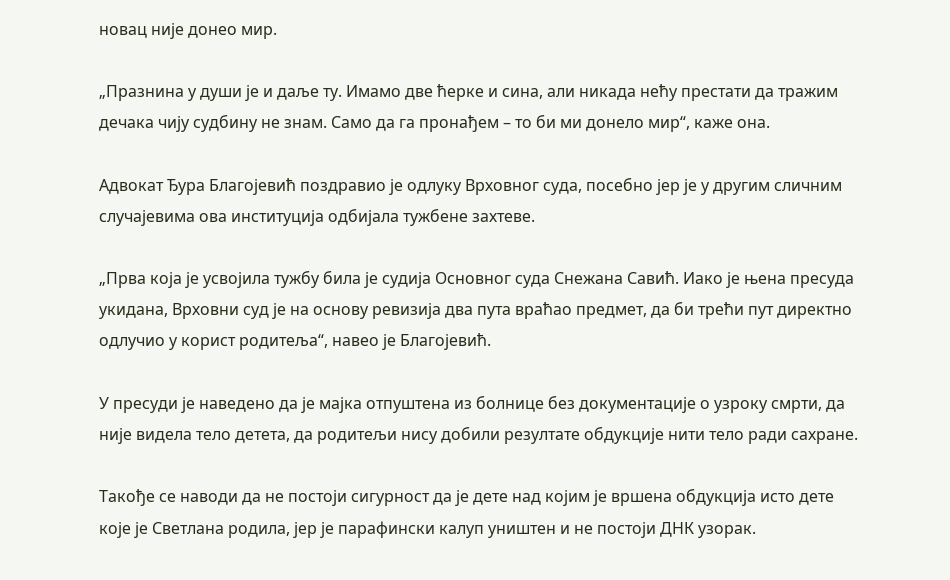новац није донео мир.

„Празнина у души је и даље ту. Имамо две ћерке и сина, али никада нећу престати да тражим дечака чију судбину не знам. Само да га пронађем – то би ми донело мир“, каже она.

Адвокат Ђура Благојевић поздравио је одлуку Врховног суда, посебно јер је у другим сличним случајевима ова институција одбијала тужбене захтеве.

„Прва која је усвојила тужбу била је судија Основног суда Снежана Савић. Иако је њена пресуда укидана, Врховни суд је на основу ревизија два пута враћао предмет, да би трећи пут директно одлучио у корист родитеља“, навео је Благојевић.

У пресуди је наведено да је мајка отпуштена из болнице без документације о узроку смрти, да није видела тело детета, да родитељи нису добили резултате обдукције нити тело ради сахране.

Такође се наводи да не постоји сигурност да је дете над којим је вршена обдукција исто дете које је Светлана родила, јер је парафински калуп уништен и не постоји ДНК узорак.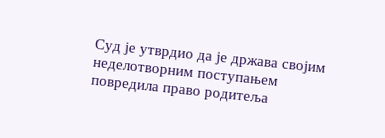Суд је утврдио да је држава својим неделотворним поступањем повредила право родитеља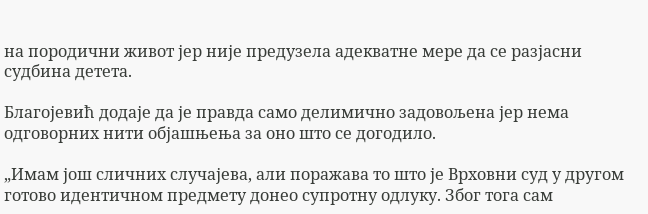на породични живот јер није предузела адекватне мере да се разјасни судбина детета.

Благојевић додаје да је правда само делимично задовољена јер нема одговорних нити објашњења за оно што се догодило.

„Имам још сличних случајева, али поражава то што је Врховни суд у другом готово идентичном предмету донео супротну одлуку. Због тога сам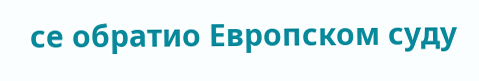се обратио Европском суду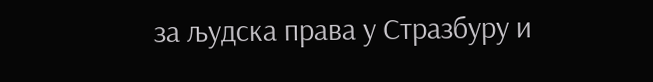за људска права у Стразбуру и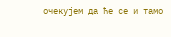очекујем да ће се и тамо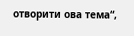отворити ова тема“,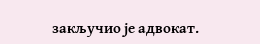закључио је адвокат.